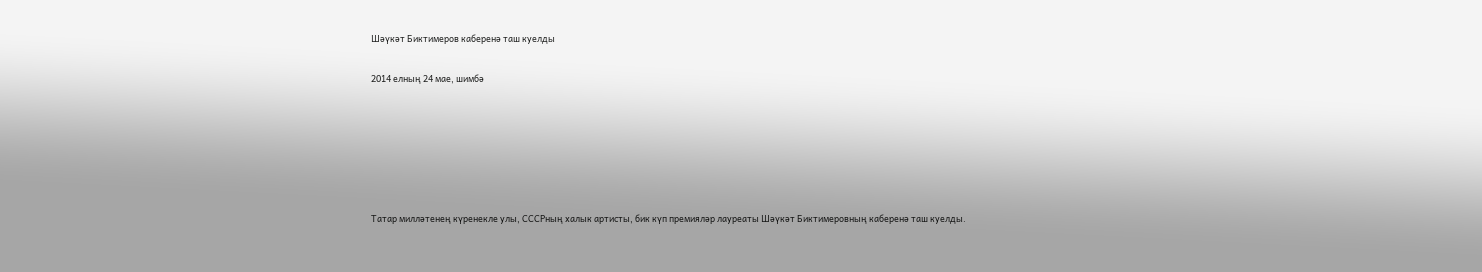Шәүкәт Биктимеров каберенә таш куелды

2014 елның 24 мае, шимбә






Татар милләтенең күренекле улы, СССРның халык артисты, бик күп премияләр лауреаты Шәүкәт Биктимеровның каберенә таш куелды.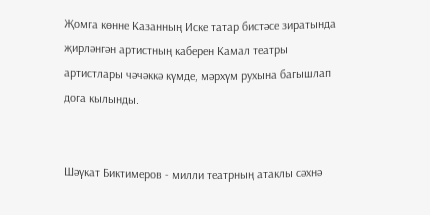Җомга көнне Казанның Иске татар бистәсе зиратында җирләнгән артистның каберен Камал театры артистлары чәчәккә күмде, мәрхүм рухына багышлап дога кылынды.


Шәүкат Биктимеров - милли театрның атаклы сәхнә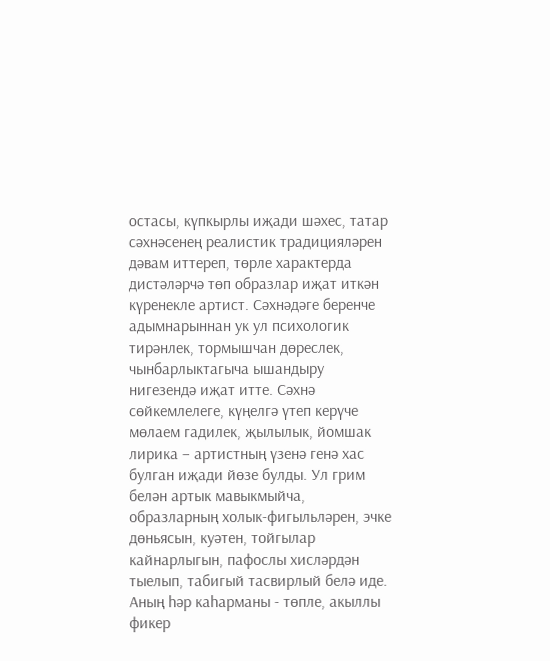остасы, күпкырлы иҗади шәхес, татар сәхнәсенең реалистик традицияләрен дәвам иттереп, төрле характерда дистәләрчә төп образлар иҗат иткән күренекле артист. Сәхнәдәге беренче адымнарыннан ук ул психологик тирәнлек, тормышчан дөреслек, чынбарлыктагыча ышандыру нигезендә иҗат итте. Сәхнә сөйкемлелеге, күңелгә үтеп керүче мөлаем гадилек, җылылык, йомшак лирика – артистның үзенә генә хас булган иҗади йөзе булды. Ул грим белән артык мавыкмыйча, образларның холык-фигыльләрен, эчке дөньясын, куәтен, тойгылар кайнарлыгын, пафослы хисләрдән тыелып, табигый тасвирлый белә иде. Аның һәр каһарманы - төпле, акыллы фикер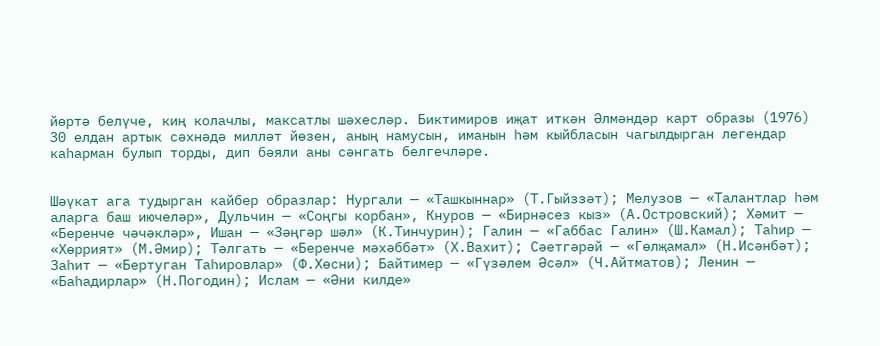йөртә белүче, киң колачлы, максатлы шәхесләр. Биктимиров иҗат иткән Әлмәндәр карт образы (1976) 30 елдан артык сәхнәдә милләт йөзен, аның намусын, иманын һәм кыйбласын чагылдырган легендар каһарман булып торды, дип бәяли аны сәнгать белгечләре.


Шәүкат ага тудырган кайбер образлар: Нургали — «Ташкыннар» (Т.Гыйззәт); Мелузов — «Талантлар һәм аларга баш иючеләр», Дульчин — «Соңгы корбан», Кнуров — «Бирнәсез кыз» (А.Островский); Хәмит — «Беренче чәчәкләр», Ишан — «Зәңгәр шәл» (К.Тинчурин); Галин — «Габбас Галин» (Ш.Камал); Таһир — «Хөррият» (М.Әмир); Тәлгать — «Беренче мәхәббәт» (Х.Вахит); Сәетгәрәй — «Гөлҗамал» (Н.Исәнбәт); Заһит — «Бертуган Таһировлар» (Ф.Хөсни); Байтимер — «Гүзәлем Әсәл» (Ч.Айтматов); Ленин — «Баһадирлар» (Н.Погодин); Ислам — «Әни килде»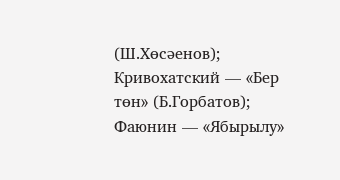(Ш.Хөсәенов); Кривохатский — «Бер төн» (Б.Горбатов); Фаюнин — «Ябырылу»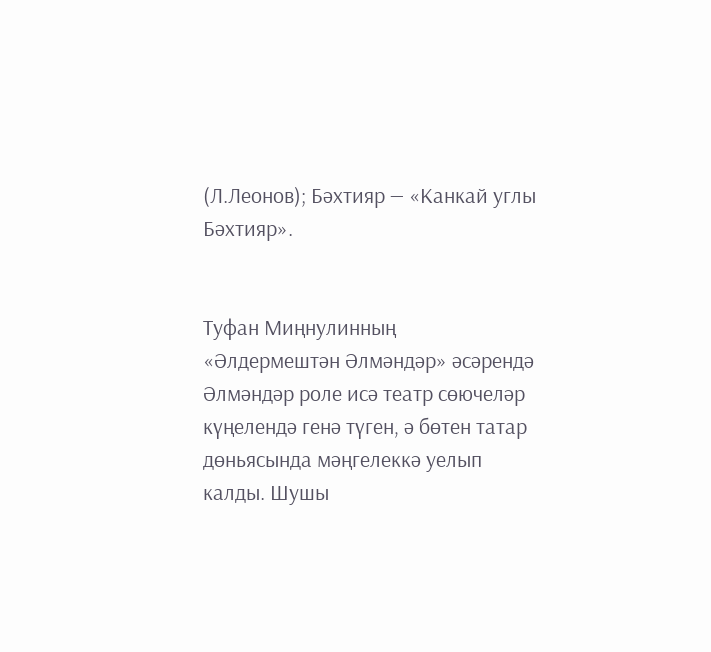(Л.Леонов); Бәхтияр — «Канкай углы Бәхтияр».


Туфан Миңнулинның «Әлдермештән Әлмәндәр» әсәрендә Әлмәндәр роле исә театр сөючеләр күңелендә генә түген, ә бөтен татар дөньясында мәңгелеккә уелып калды. Шушы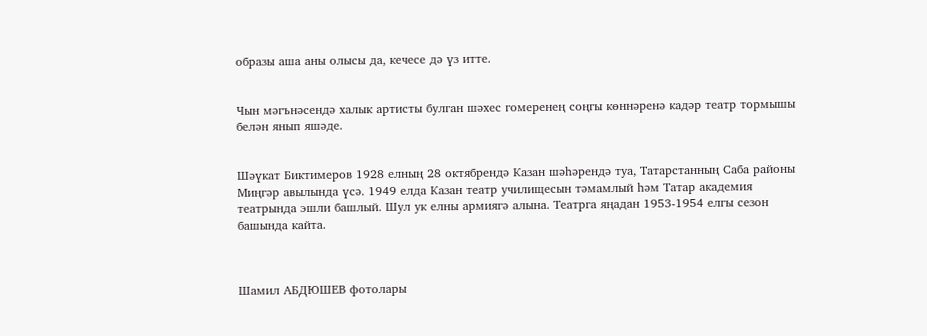образы аша аны олысы да, кечесе дә үз итте.


Чын мәгънәсендә халык артисты булган шәхес гомеренең соңгы көннәренә кадәр театр тормышы белән янып яшәде.


Шәүкат Биктимеров 1928 елның 28 октябрендә Казан шәһәрендә туа, Татарстанның Саба районы Миңгәр авылында үсә. 1949 елда Казан театр училищесын тәмамлый һәм Татар академия театрында эшли башлый. Шул ук елны армиягә алына. Театрга яңадан 1953-1954 елгы сезон башында кайта.



Шамил АБДЮШЕВ фотолары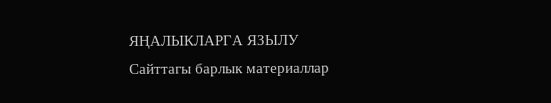ЯҢАЛЫКЛАРГА ЯЗЫЛУ
Сайттагы барлык материаллар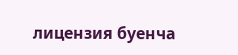лицензия буенча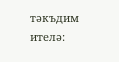тәкъдим ителә: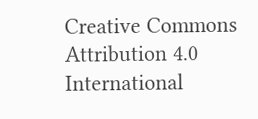Creative Commons Attribution 4.0 International